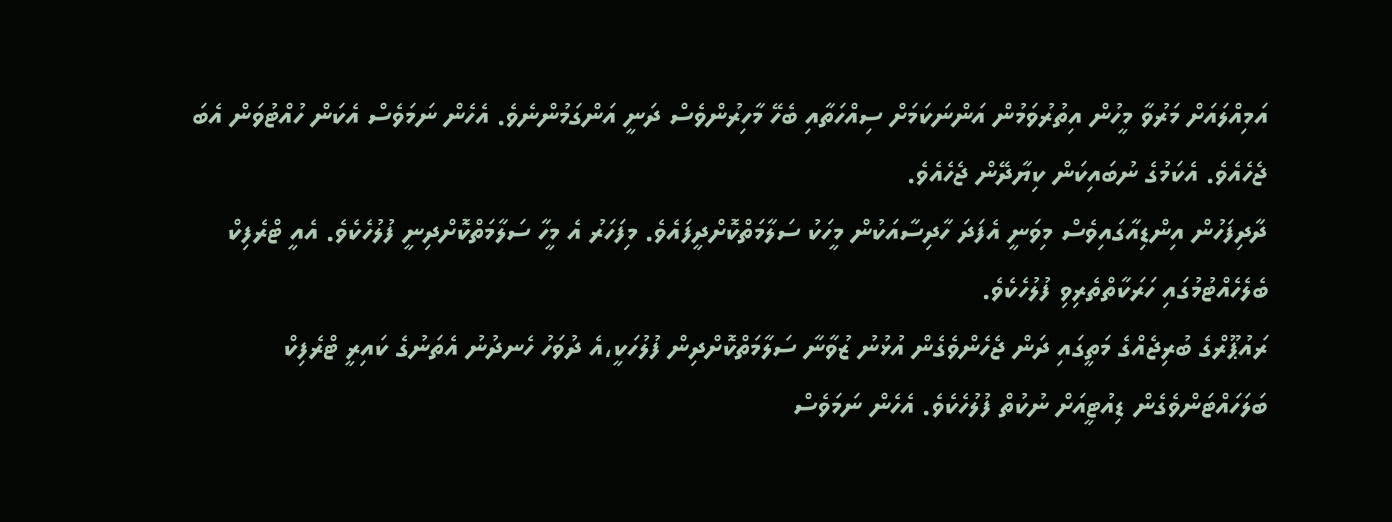އަމިއްލައަށް މަރުވާ މީހުން އިތުރުވަމުން އަންނަކަމަށް ސިއްހަތާއި ބެހޭ މާހިރުންވެސް ދަނީ އަންގަމުންނެވެ. އެހެން ނަމަވެސް އެކަން ހުއްޓުވަން އެބަ ޖެހެއެވެ. އެކަމުގެ ނުބައިކަން ކިޔާދޭން ޖެހެއެވެ.
ދާދިފަހުން އިންޑިއާގައިވެސް މިވަނީ އެފަދަ ހާދިސާއަކުން މީހަކު ސަލާމަތްކޮށްދީފައެވެ. މިފަހަރު އެ މީހާ ސަލާމަތްކޮށްދިނީ ފުލުހެކެވެ. އެއީ ޓްރެފިކް ބެލެހެއްޓުމުގައި ހަރަކާތްތެރިވި ފުލުހެކެވެ.
ރައުޕޫރްގެ ބުރިޖެއްގެ މަތީގައި ދަން ޖެހެންވެގެން އުޅުނު ޒުވާނާ ސަލާމަތްކޮށްދިން ފުލުހަކީ،އެ ދުވަހު ހެނދުނު އެތަނުގެ ކައިރީ ޓްރެފިކް ބަލަހައްޓަންވެގެން ޑިއުޓީއަށް ނުކުތް ފުލުހެކެވެ. އެހެން ނަމަވެސް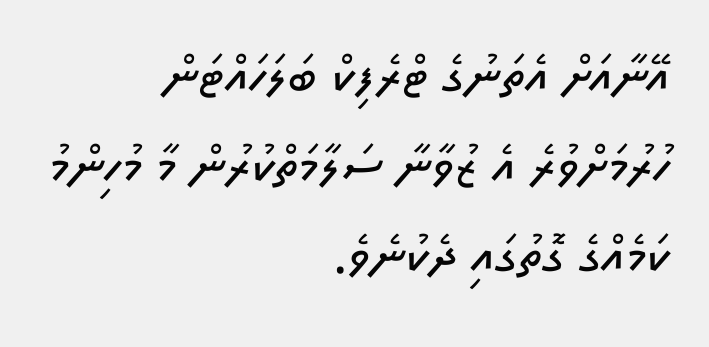އޭނާއަށް އެތަނުގެ ޓްރެފިކް ބަލަހައްޓަން ހުރުމަށްވުރެ އެ ޒުވާނާ ސަލާމަތްކުރުން މާ މުހިންމު ކަމެއްގެ ގޮތުގައި ދެކުނެވެ.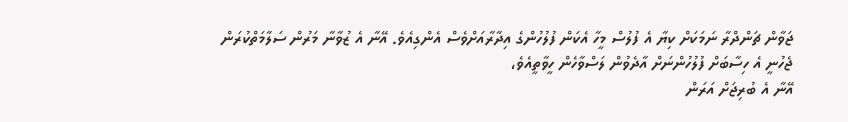ޖަވާން ޗަންދްރާ ނަމަކަށް ކިޔާ އެ ފުލުސް މީހާ އެކަން ފުލުހުންގެ އިދާރާއަށްވެސް އެންގިއެވެ. އޭނާ އެ ޒުވާނާ މަރުން ސަލާމަތްކުރަން ޖެހުނީ އެ ހިސާބަށް ފުލުހުންނަށް އާދެވުން ލަސްވާހެން ހީވާތީއެވެ،
އޭނާ އެ ބުރިޖަށް އަރަން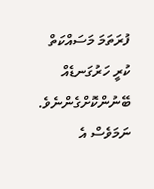ފުރަތަމަ މަސައްކަތް ކުރީ ހަރުގަނޑެއް ބޭނުންކޮށްގެންނެވެ. ނަމަވެސް އެ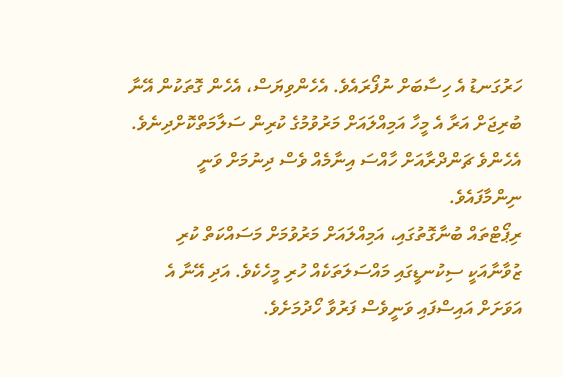ހަރުގަނޑު އެ ހިސާބަށް ނުފޯރައެވެ. އެހެންވިޔަސް، އެހެން ގޮތަކުން އޭނާ ބުރިޖަށް އަރާ އެ މީހާ އަމިއްލައަށް މަރުވުމުގެ ކުރިން ސަލާމަތްކޮށްދިނެވެ. އެހެންވެ ޗަންދްރާއަށް ހާއްސަ އިނާމެއް ވެސް ދިނުމަށް ވަނީ ނިންމާފައެވެ.
ރިޕޯޓްތައް ބުނާގޮތުގައި، އަމިއްލައަށް މަރުވުމަށް މަސައްކަތް ކުރި ޒުވާނާއަކީ ސިކުނޑީގައި މައްސަލަތަކެއް ހުރި މީހެކެވެ. އަދި އޭނާ އެ އަވަށަށް އައިސްފައި ވަނީވެސް ފަރުވާ ހޯދުމަށެވެ.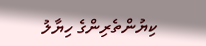ކިޔުންތެރިންގެ ހިޔާލު